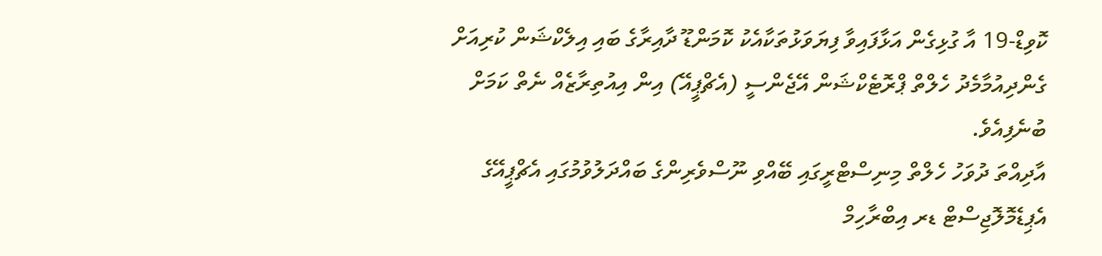ކޮވިޑް-19 އާ ގުޅިގެން އަޅާފައިވާ ފިޔަވަޅުތަކާއެކު ކޮމަންޑޫ ދާއިރާގެ ބައި އިލެކްޝަން ކުރިއަށް ގެންދިއުމާމެދު ހެލްތް ޕްރޮޓެކްޝަން އޭޖެންސީ (އެޗްޕީއޭ) އިން އިއުތިރާޒެއް ނެތް ކަމަށް ބުނެފިއެވެ.
އާދިއްތަ ދުވަހު ހެލްތް މިނިސްޓްރީގައި ބޭއްވި ނޫސްވެރިންގެ ބައްދަލުވުމުގައި އެޗްޕީއޭގެ އެޕިޑެމޮލޮޖިސްޓް ޑރ އިބްރާހިމް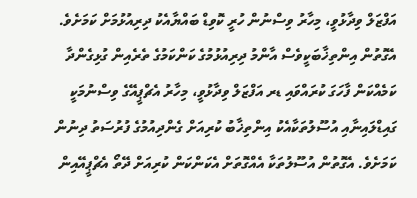އަފްޒަލް ވިދާޅުވީ، މިހާރު ވިސްނުން ހުރީ ކޮވިޑް ބައްޔާއެކު ދިރިއުޅުމަށް ކަމަށެވެ. އެގޮތުން އިންތިޚާބަކީވެސް އާންމު ދިރިއުޅުމުގެ ކަންކަމުގެ ތެރެއިން ގުޅިގެންދާ ކަމެއްކަން ފާހަގަ ކުރައްވައި ޑރ އަފްޒަލް ވިދާޅުވީ، މިހާރު އެޗްޕީއޭގެ ވިސްނުމަކީ ގައިޑްލައިނާއި އުސޫލުތަކާއެކު އިންތިޚާބު ކުރިއަށް ގެންދިއުމުގެ ފުރުސަތު ދިނުން ކަމަށެވެ. އެގޮތުން އުސޫލުތަކާ އެއްގޮތަށް އެކަންކަން ކުރިއަށް ދޭތޯ އެޗްޕީއޭއިން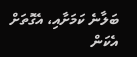ބަލާނެ ކަމަށާއި، އެގޮތަށް އެކަން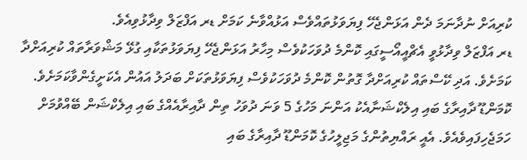ކުރިއަށް ނުދާނަމަ ދެން އަޅަންޖެހޭ ފިޔަވަޅުތައްވެސް އަޅުއްވާނެ ކަމަށް ޑރ އަފްޒަލް ވިދާޅުވިއެވެ.
ޑރ އަފްޒަލް ވިދާޅުވީ އެޗްއީއޯސީގައި ކޮންމެ ދުވަހަކުވެސް މިހާރު އަޅަންޖެހޭ ފިޔަވަޅުތަކާއި ގުޅޭ މަޝްވަރާތައް ކުރިއަށްދާ ކަމަށެވެ. އަދި ކޭސްތައް ކުރިއަށްދާ ގޮތުން ކޮންމެ ދުވަހަކުވެސް ފިޔަވަޅުތަކަށް ބަދަލު އައުން އެކަށީގެންވާކަމަށެވެ.
ކޮމަންޑޫ ދާއިރާގެ ބައި އިލެކްޝަނާއެކު އަންނަ މަހުގެ 5 ވަނަ ދުވަހު ތިން ދާއިރާއެއްގެ ބައި އިލެކްޝަން ބޭއްވުމަށް ހަމަޖެހިފައިވެއެވެ. އެއީ ރައްޔިތުންގެ މަޖިލީހުގެ ކޮމަންޑޫ ދާއިރާގެ ބައި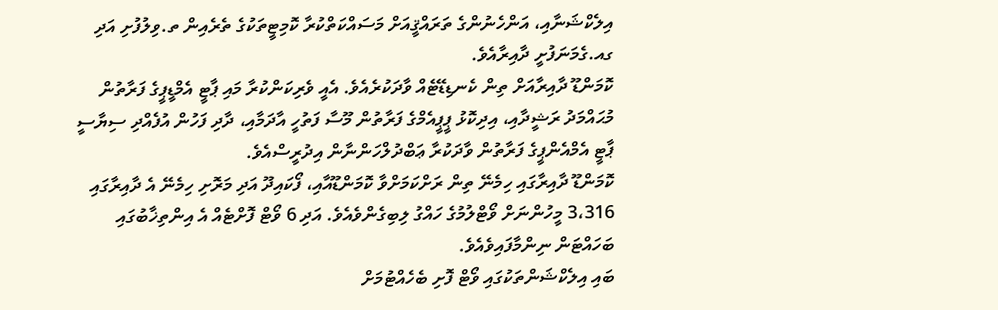އިލެކްޝަނާއި، އަންހެނުންގެ ތަރައްޤީއަށް މަސައްކަތްކުރާ ކޮމިޓީތަކުގެ ތެރެއިން ތ.ވިލުފުށި އަދި ގއ.ގެމަނަފުށީ ދާއިރާއެވެ.
ކޮމަންޑޫ ދާއިރާއަށް ތިން ކެނޑިޑޭޓެއް ވާދަކުރެއެވެ. އެއީ ވެރިކަންކުރާ މައި ޕާޓީ އެމްޑީޕީގެ ފަރާތުން މުޙައްމަދު ރަޝީދާއި، އިދިކޮޅު ޕީޕީއެމްގެ ފަރާތުން މޫސާ ފަތުހީ އާދަމާއި، ދާދި ފަހުން އުފެއްދި ސިޔާސީ ޕާޓީ އެމްއެންޕީގެ ފަރާތުން ވާދަކުރާ ޢަބްދުލްހަންނާން އިދުރީސްއެވެ.
ކޮމަންޑޫ ދާއިރާގައި ހިމެނޭ ތިން ރަށްކަމަށްވާ ކޮމަންޑޫއާއި، ފޯކައިދޫ އަދި މަރޮށި ހިމެނޭ އެ ދާއިރާގައި 3،316 މީހުންނަށް ވޯޓްލުމުގެ ހައްގު ލިބިގެންވެއެވެ. އަދި 6 ވޯޓް ފޮށްޓެއް އެ އިންތިޚާބުގައި ބަހައްޓަން ނިންމާފައިވެއެވެ.
ބައި އިލެކްޝަންތަކުގައި ވޯޓް ފޮށި ބެހެއްޓުމަށް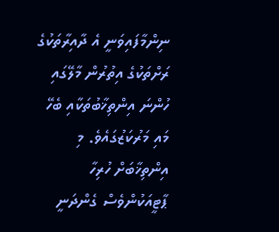ނިންމާފައިވަނީ އެ ދާއިރާތަކުގެ ރަށްތަކުގެ އިތުރުން މާލޭގައި ހުންނަ އިންތިޚާބުތަކާއި ބެހޭ މައި މަރުކަޒުގައެވެ. މި އިންތިޚާބަށް ހުރިހާ ޕާޓީއަކުންވެސް ގެންދަނީ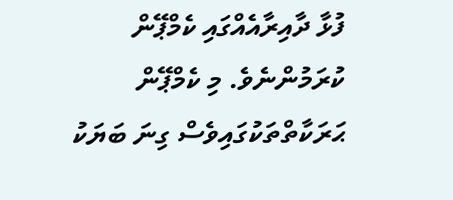ފުޅާ ދާއިރާއެއްގައި ކެމްޕޭން ކުރަމުންނެވެ. މި ކެމްޕޭން ޙަރަކާތްތަކުގައިވެސް ގިނަ ބަޔަކު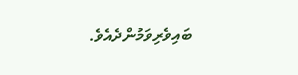ބައިވެރިވަމުންދެއެވެ.